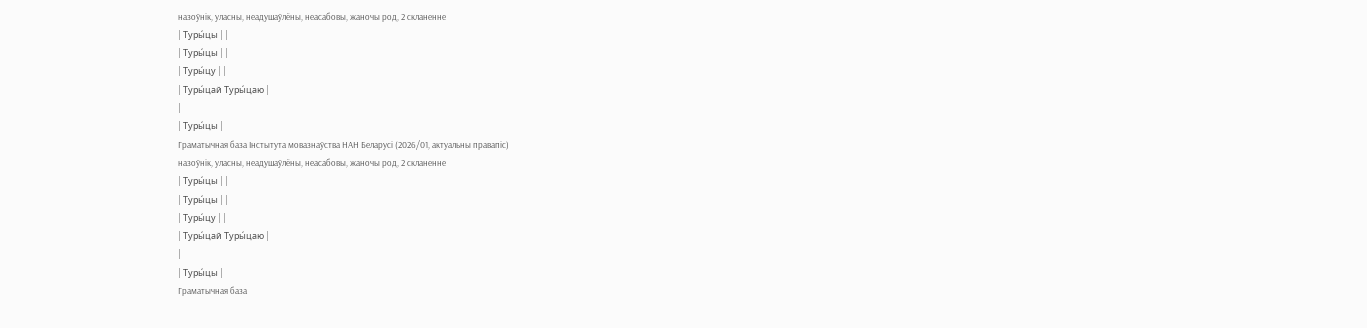назоўнік, уласны, неадушаўлёны, неасабовы, жаночы род, 2 скланенне
| Туры́цы | |
| Туры́цы | |
| Туры́цу | |
| Туры́цай Туры́цаю |
|
| Туры́цы |
Граматычная база Інстытута мовазнаўства НАН Беларусі (2026/01, актуальны правапіс)
назоўнік, уласны, неадушаўлёны, неасабовы, жаночы род, 2 скланенне
| Туры́цы | |
| Туры́цы | |
| Туры́цу | |
| Туры́цай Туры́цаю |
|
| Туры́цы |
Граматычная база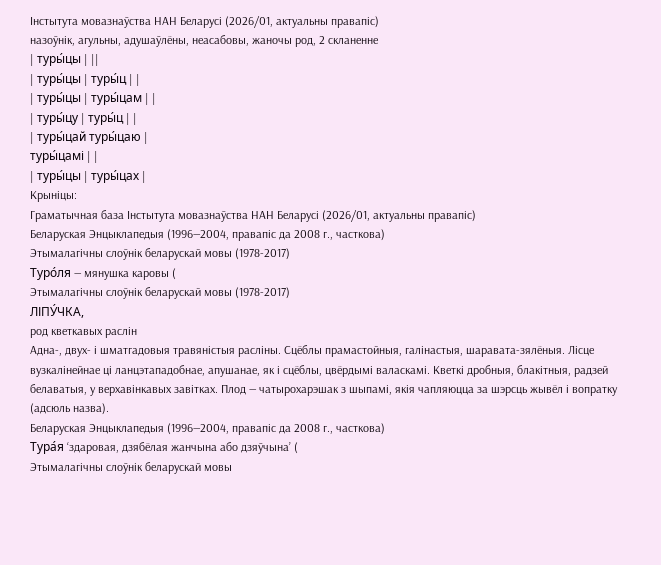Інстытута мовазнаўства НАН Беларусі (2026/01, актуальны правапіс)
назоўнік, агульны, адушаўлёны, неасабовы, жаночы род, 2 скланенне
| туры́цы | ||
| туры́цы | туры́ц | |
| туры́цы | туры́цам | |
| туры́цу | туры́ц | |
| туры́цай туры́цаю |
туры́цамі | |
| туры́цы | туры́цах |
Крыніцы:
Граматычная база Інстытута мовазнаўства НАН Беларусі (2026/01, актуальны правапіс)
Беларуская Энцыклапедыя (1996—2004, правапіс да 2008 г., часткова)
Этымалагічны слоўнік беларускай мовы (1978-2017)
Туро́ля — мянушка каровы (
Этымалагічны слоўнік беларускай мовы (1978-2017)
ЛІПУ́ЧКА,
род кветкавых раслін
Адна-, двух- і шматгадовыя травяністыя расліны. Сцёблы прамастойныя, галінастыя, шаравата-зялёныя. Лісце вузкалінейнае ці ланцэтападобнае, апушанае, як і сцёблы, цвёрдымі валаскамі. Кветкі дробныя, блакітныя, радзей белаватыя, у верхавінкавых завітках. Плод — чатырохарэшак з шыпамі, якія чапляюцца за шэрсць жывёл і вопратку (адсюль назва).
Беларуская Энцыклапедыя (1996—2004, правапіс да 2008 г., часткова)
Тура́я ‘здаровая, дзябёлая жанчына або дзяўчына’ (
Этымалагічны слоўнік беларускай мовы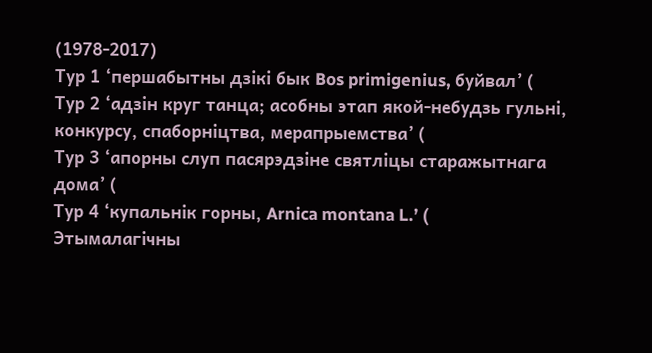(1978-2017)
Тур 1 ‘першабытны дзікі бык Bos primigenius, буйвал’ (
Тур 2 ‘адзін круг танца; асобны этап якой-небудзь гульні, конкурсу, спаборніцтва, мерапрыемства’ (
Тур 3 ‘апорны слуп пасярэдзіне святліцы старажытнага дома’ (
Тур 4 ‘купальнік горны, Arnica montana L.’ (
Этымалагічны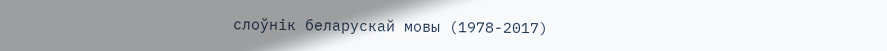слоўнік беларускай мовы (1978-2017)